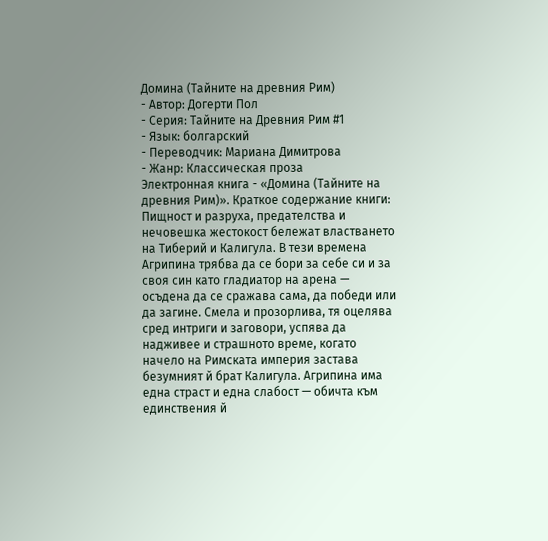Домина (Тайните на древния Рим)
- Автор: Догерти Пол
- Серия: Тайните на Древния Рим #1
- Язык: болгарский
- Переводчик: Мариана Димитрова
- Жанр: Классическая проза
Электронная книга - «Домина (Тайните на древния Рим)». Краткое содержание книги:
Пищност и разруха, предателства и нечовешка жестокост бележат властването на Тиберий и Калигула. В тези времена Агрипина трябва да се бори за себе си и за своя син като гладиатор на арена — осъдена да се сражава сама, да победи или да загине. Смела и прозорлива, тя оцелява сред интриги и заговори, успява да надживее и страшното време, когато начело на Римската империя застава безумният й брат Калигула. Агрипина има една страст и една слабост — обичта към единствения й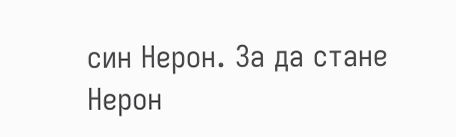син Нерон. За да стане Нерон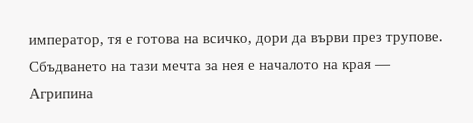император, тя е готова на всичко, дори да върви през трупове.
Сбъдването на тази мечта за нея е началото на края — Агрипина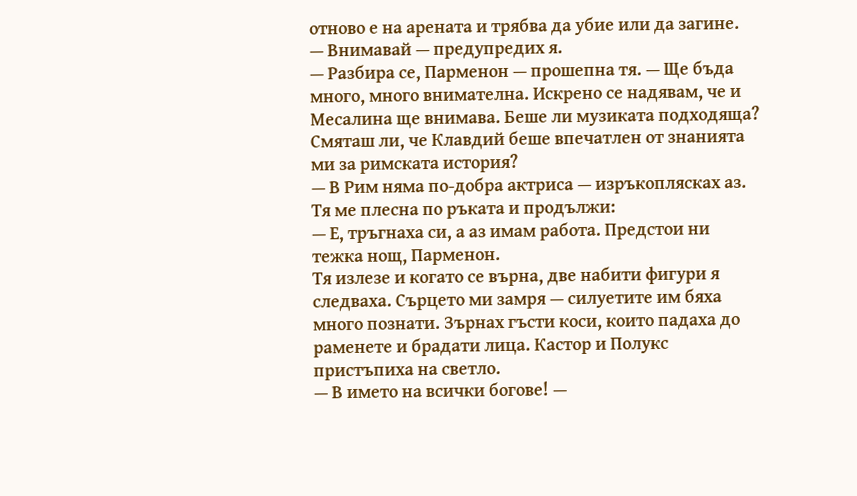отново е на арената и трябва да убие или да загине.
— Внимавай — предупредих я.
— Разбира се, Парменон — прошепна тя. — Ще бъда много, много внимателна. Искрено се надявам, че и Месалина ще внимава. Беше ли музиката подходяща? Смяташ ли, че Клавдий беше впечатлен от знанията ми за римската история?
— В Рим няма по-добра актриса — изръкоплясках аз.
Тя ме плесна по ръката и продължи:
— Е, тръгнаха си, а аз имам работа. Предстои ни тежка нощ, Парменон.
Тя излезе и когато се върна, две набити фигури я следваха. Сърцето ми замря — силуетите им бяха много познати. Зърнах гъсти коси, които падаха до раменете и брадати лица. Кастор и Полукс пристъпиха на светло.
— В името на всички богове! —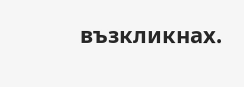възкликнах.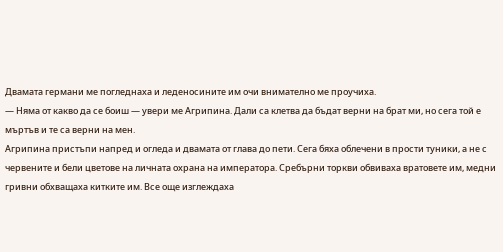Двамата германи ме погледнаха и леденосините им очи внимателно ме проучиха.
— Няма от какво да се боиш — увери ме Агрипина. Дали са клетва да бъдат верни на брат ми, но сега той е мъртъв и те са верни на мен.
Агрипина пристъпи напред и огледа и двамата от глава до пети. Сега бяха облечени в прости туники, а не с червените и бели цветове на личната охрана на императора. Сребърни торкви обвиваха вратовете им, медни гривни обхващаха китките им. Все още изглеждаха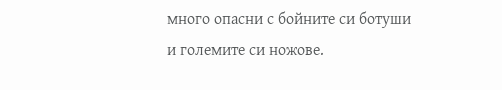много опасни с бойните си ботуши и големите си ножове.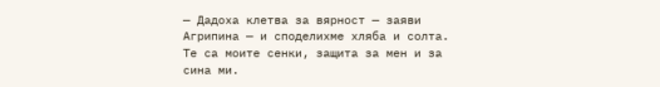— Дадоха клетва за вярност — заяви Агрипина — и споделихме хляба и солта. Те са моите сенки, защита за мен и за сина ми.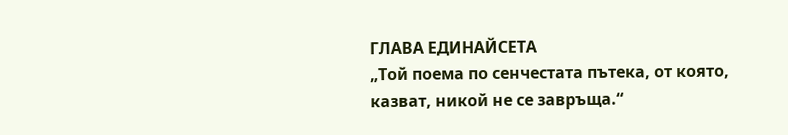ГЛАВА ЕДИНАЙСЕТА
„Той поема по сенчестата пътека, от която, казват, никой не се завръща.“